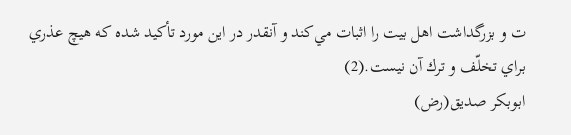ت و بزرگداشت اهل بيت را اثبات مي‌كند و آنقدر در این مورد تأکید شده كه هيچ عذري براي تخلّف و ترك آن نیست.(2)
ابوبكر صديق(رض)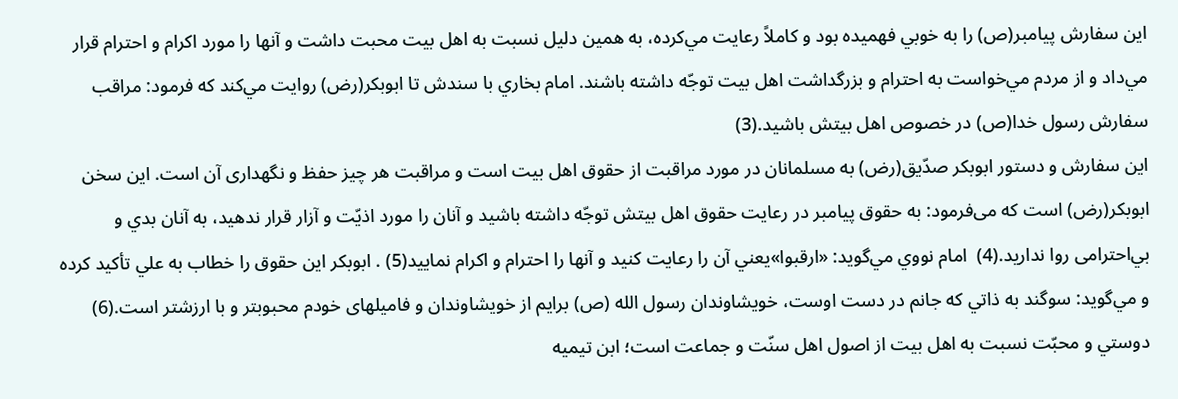اين سفارش پيامبر(ص) را به خوبي فهميده بود و كاملاً رعايت مي‌كرده، به همين دليل نسبت به ‌اهل بيت محبت داشت و آنها را مورد اكرام و احترام قرار مي‌داد و از مردم مي‌خواست به احترام و بزرگداشت اهل بيت توجّه داشته باشند. امام بخاري با سندش تا ابوبكر(رض) روايت مي‌كند كه فرمود: مراقب سفارش رسول خدا(ص) در خصوص اهل بيتش باشيد.(3)
اين سفارش و دستور ابوبكر صدّيق(رض) به مسلمانان در مورد مراقبت از حقوق اهل بیت است و مراقبت هر چیز حفظ و نگهداری آن است. اين سخن ابوبكر(رض) است كه می‌فرمود: به حقوق پيامبر در رعايت حقوق اهل بيتش توجّه داشته باشيد و آنان را مورد اذيّت و آزار قرار ندهيد، به ‌آنان بدي و بي‌احترامی‌ روا نداريد.(4)  امام نووي مي‌گويد: «ارقبوا»يعني آن را رعايت كنيد و آنها را احترام و اكرام نماييد(5) . ابوبكر اين حقوق را خطاب به علي تأكيد كرده و مي‌گويد: سوگند به ذاتي كه جانم در دست اوست، خويشاوندان رسول الله (ص) برايم از خويشاوندان و فامیلهای خودم محبوبتر و با ارزشتر است.(6)
دوستي و محبّت نسبت به اهل بيت از اصول اهل سنّت و جماعت است؛ ابن تيميه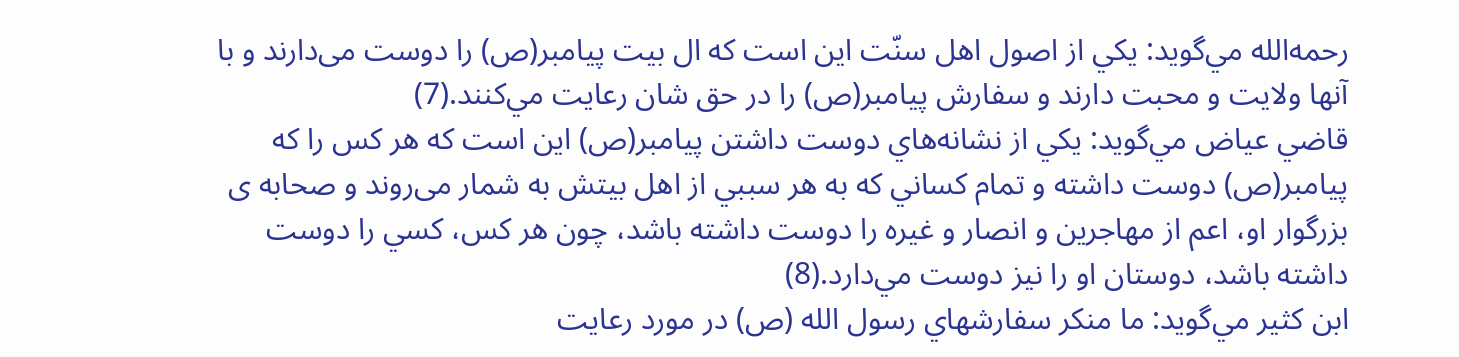رحمه‌الله مي‌گوید: یكي از اصول اهل سنّت اين است كه‌ ال بيت پيامبر(ص) را دوست می‌دارند و با آنها ولایت و محبت دارند و سفارش پيامبر(ص) را در حق شان رعايت مي‌كنند.(7)
قاضي عياض مي‌گويد: يكي از نشانه‌هاي دوست داشتن پيامبر(ص) اين است كه هر كس را كه پيامبر(ص) دوست داشته و تمام كساني كه به هر سببي از اهل بيتش به شمار می‌روند و صحابه ی بزرگوار او، اعم از مهاجرين و انصار و غیره را دوست داشته باشد، چون هر كس، كسي را دوست داشته باشد، دوستان او را نيز دوست مي‌دارد.(8)
ابن كثير مي‌گويد: ما منكر سفارشهاي رسول الله (ص) در مورد رعايت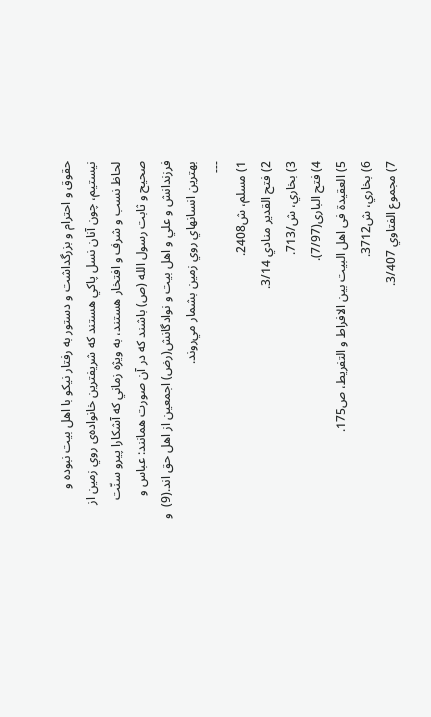حقوق و احترام و بزرگداشت و دستور به رفتار نيكو با اهل بيت نبوده و نيستيم، چون آنان نسل پاكي هستند كه شريفترين خانواده‌ی روي زمين از لحاظ نسب و شرف و افتخار هستند، به ويژه زماني كه ‌آشكارا پيرو سنّت صحيح و ثابت رسول الله (ص) باشند که در آن صورت همانند: عباس و فرزندانش و علي و اهل بيت و نوادگانش(رض) اجمعين از اهل حق اند.(9)  و بهترين انسانهاي روي زمين بشمار مي‌روند.
---
1) مسلم، ش2408.
2) فتح القدير منادي 3/14.
3) بخاري، ش/713.
4) فتح الباری(7/97).
5) العقیدة فی اهل البیت بین الافراط و التفریط، ص175.
6) بخاري، ش3712.
7) مجموع الفتاوي 3/407.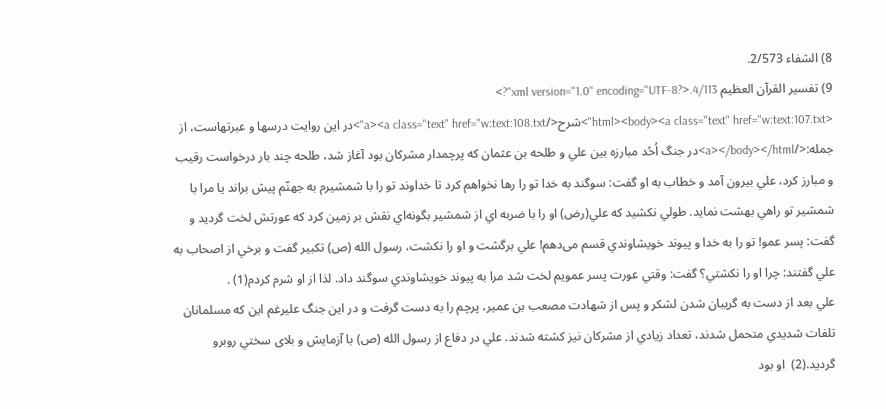8) الشفاء 2/573.
9) تفسير القرآن العظيم 4/113.<?xml version="1.0" encoding="UTF-8"?>
<html><body><a class="text" href="w:text:107.txt">شرح</a><a class="text" href="w:text:108.txt">در اين روايت درسها و عبرتهاست، از جمله:</a></body></html>در جنگ اُحُد مبارزه بين علي و طلحه بن عثمان كه پرچمدار مشركان بود آغاز شد، طلحه چند بار درخواست رقیب و مبارز کرد، علي بيرون آمد و خطاب به ‌او گفت: سوگند به خدا تو را رها نخواهم كرد تا خداوند تو را با شمشيرم به جهنّم پیش براند ‌يا مرا با شمشير تو راهي بهشت ‌نمايد. طولي نكشيد كه علي(رض) او را با ضربه اي از شمشير بگونه‌اي نقش بر زمين كرد كه عورتش لخت گردید و گفت: پسر عمو! تو را به خدا و پيوند خويشاوندي قسم می‌دهم! علي برگشت و او را نكشت، رسول الله (ص) تكبير گفت و برخي از اصحاب به علي گفتند: چرا او را نكشتي؟ گفت: وقتي عورت پسر عمويم لخت شد مرا به پيوند خويشاوندي سوگند داد. لذا از او شرم كردم(1) .
علي بعد از دست به گریبان شدن لشکر و پس از شهادت مصعب بن عمير، پرچم را به دست گرفت و در اين جنگ عليرغم اين كه مسلمانان تلفات شديدي متحمل شدند، تعداد زيادي از مشركان نيز كشته شدند. علي در دفاع از رسول الله (ص) با آزمايش و بلای سختي روبرو گرديد.(2)  او بود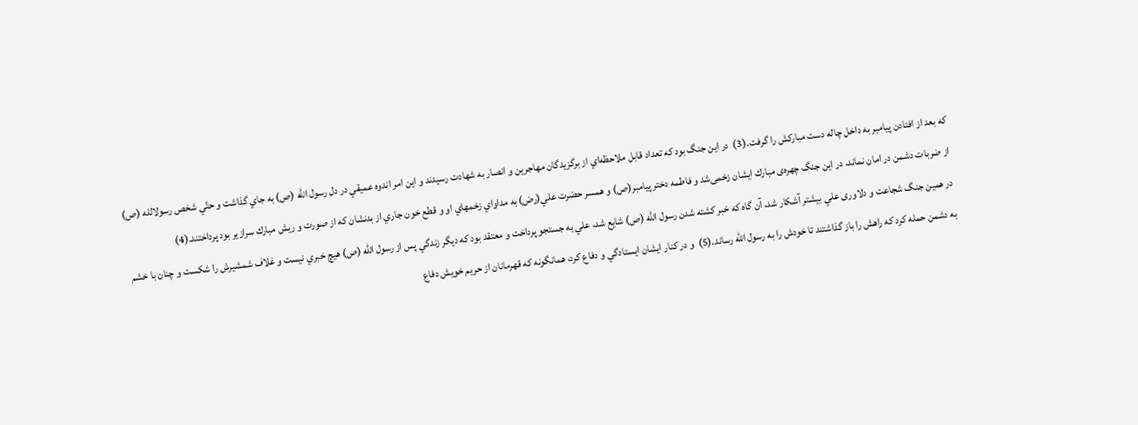كه بعد از افتادن پيامبر به داخل چاله دست مباركش را گرفت.(3)  در اين جنگ بود كه تعداد قابل ملاحظه‌اي از برگزيدگان مهاجرين و انصار به شهادت رسيدند و اين امر اندوه عميقي در دل رسول الله (ص) به جاي گذاشت و حتّي شخص رسولالله (ص) از ضربات دشمن در امان نماند، در اين جنگ چهره‌ی مبارك ايشان زخمی‌شد و فاطمه دختر پيامبر(ص) و همسر حضرت علي(رض) به مداواي زخمهاي او و قطع خون جاري از بدنشان كه ‌از صورت و ريش مبارك سرازير بود پرداختند.(4)
در همين جنگ شجاعت و دلاوری علي بيشتر آشكار شد، آن گاه كه خبر كشته شدن رسول الله (ص) شايع شد، علي به جستجو پرداخت و معتقد بود كه ديگر زندگي پس از رسول الله (ص) هيچ خبري نيست و غلاف شمشيرش را شكست و چنان با خشم به دشمن حمله كرد كه راهش را باز گذاشتند تا خودش را به رسول الله رساند.(5)  و در كنار ايشان ايستادگي و دفاع كرد، همانگونه كه قهرمانان از حريم خويش دفاع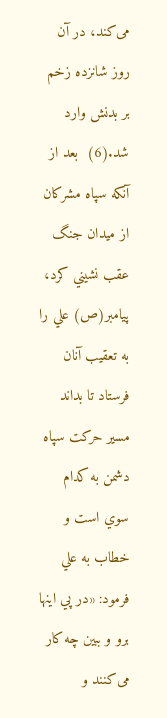می‌كند، در آن روز شانزده زخم بر بدنش وارد شد.(6)  بعد از آنكه سپاه مشركان از ميدان جنگ عقب نشيني كرد، پيامبر(ص) علي را به تعقيب آنان فرستاد تا بداند مسير حركت سپاه دشمن به كدام سوي است و خطاب به علي فرمود: «در پي اينها برو و ببين چه كار می‌كنند و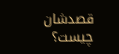قصدشان چيست؟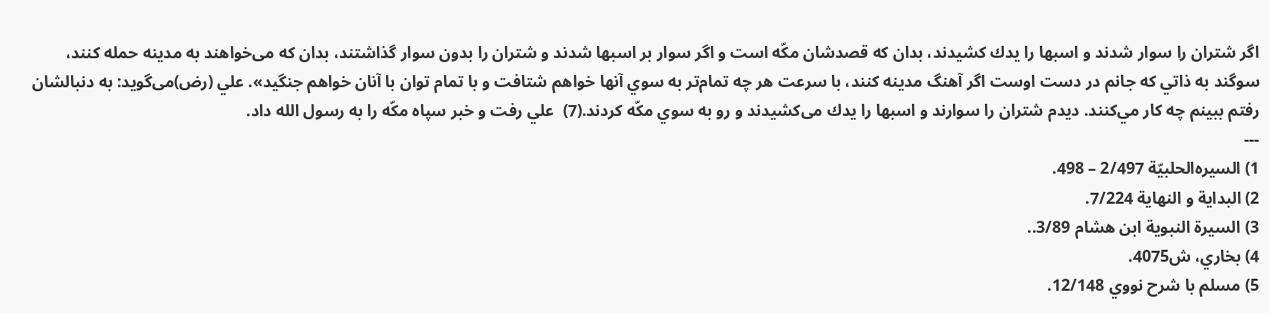اگر شتران را سوار شدند و اسبها را ‌يدك كشيدند، بدان كه قصدشان مكّه‌ است و اگر سوار بر اسبها شدند و شتران را بدون سوار گذاشتند، بدان كه می‌خواهند به مدينه حمله كنند، سوگند به ذاتي كه جانم در دست اوست اگر آهنگ مدينه كنند، با سرعت هر چه تمام‌تر به سوي آنها خواهم شتافت و با تمام توان با آنان خواهم جنگيد». علي (رض)می‌گويد: به دنبالشان رفتم ببينم چه كار مي‌كنند. ديدم شتران را سوارند و اسبها را‌ يدك می‌كشيدند و رو به سوي مكّه كردند.(7)  علي رفت و خبر سپاه مكّه را به رسول الله ‌داد.
---
1) السيره‌الحلبیّة 2/497 – 498.
2) البداية و النهاية 7/224.
3) السيرة النبوية ابن هشام 3/89..
4) بخاري، ش4075.
5) مسلم با شرح نووي 12/148.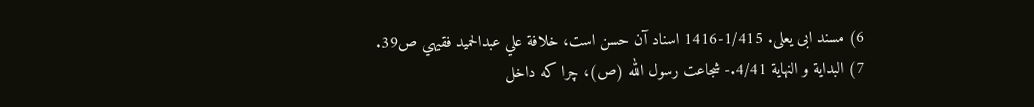6) مسند ابی یعلی. 1/415-1416 اسناد آن حسن است، خلافة علي عبدالحميد فقيهي ص39.
7) البداية و النهاية 4/41.- شجاعت رسول الله (ص)، چرا كه داخل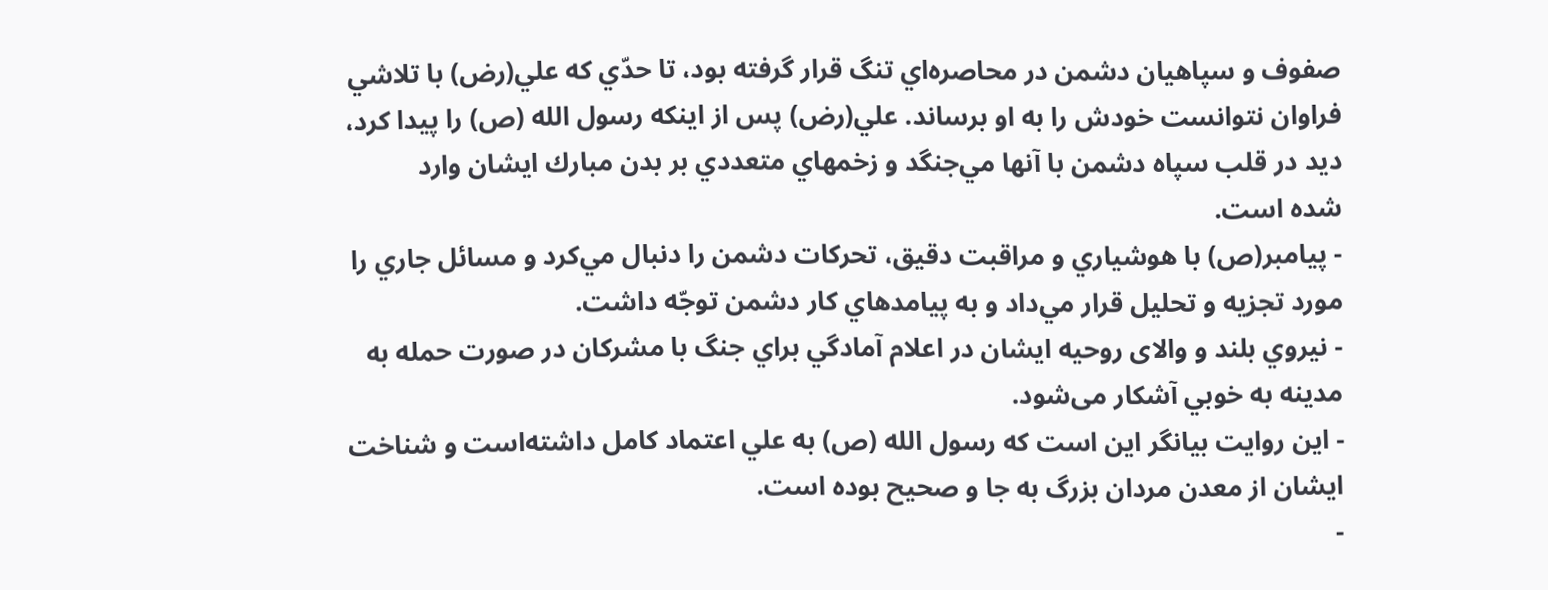صفوف و سپاهيان دشمن در محاصره‌اي تنگ قرار گرفته بود، تا حدّي كه علي(رض) با تلاشي فراوان نتوانست خودش را به ‌او برساند. علي(رض) پس از اينكه رسول الله (ص) را پيدا كرد، ديد در قلب سپاه دشمن با آنها مي‌جنگد و زخمهاي متعددي بر بدن مبارك ايشان وارد شده ‌است.
- پيامبر(ص) با هوشياري و مراقبت دقيق، تحركات دشمن را دنبال مي‌كرد و مسائل جاري را مورد تجزيه و تحليل قرار مي‌داد و به پيامدهاي كار دشمن توجّه داشت.
- نيروي بلند و والای روحيه‌ ايشان در اعلام آمادگي براي جنگ با مشركان در صورت حمله به مدينه به خوبي آشكار می‌شود.
- اين روايت بيانگر اين است كه رسول الله (ص) به علي اعتماد كامل داشته‌است و شناخت ايشان از معدن مردان بزرگ به جا و صحيح بوده ‌است.
-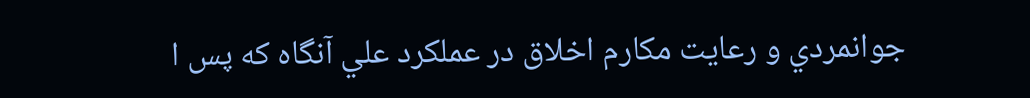جوانمردي و رعايت مکارم اخلاق در عملكرد علي آنگاه كه پس ا